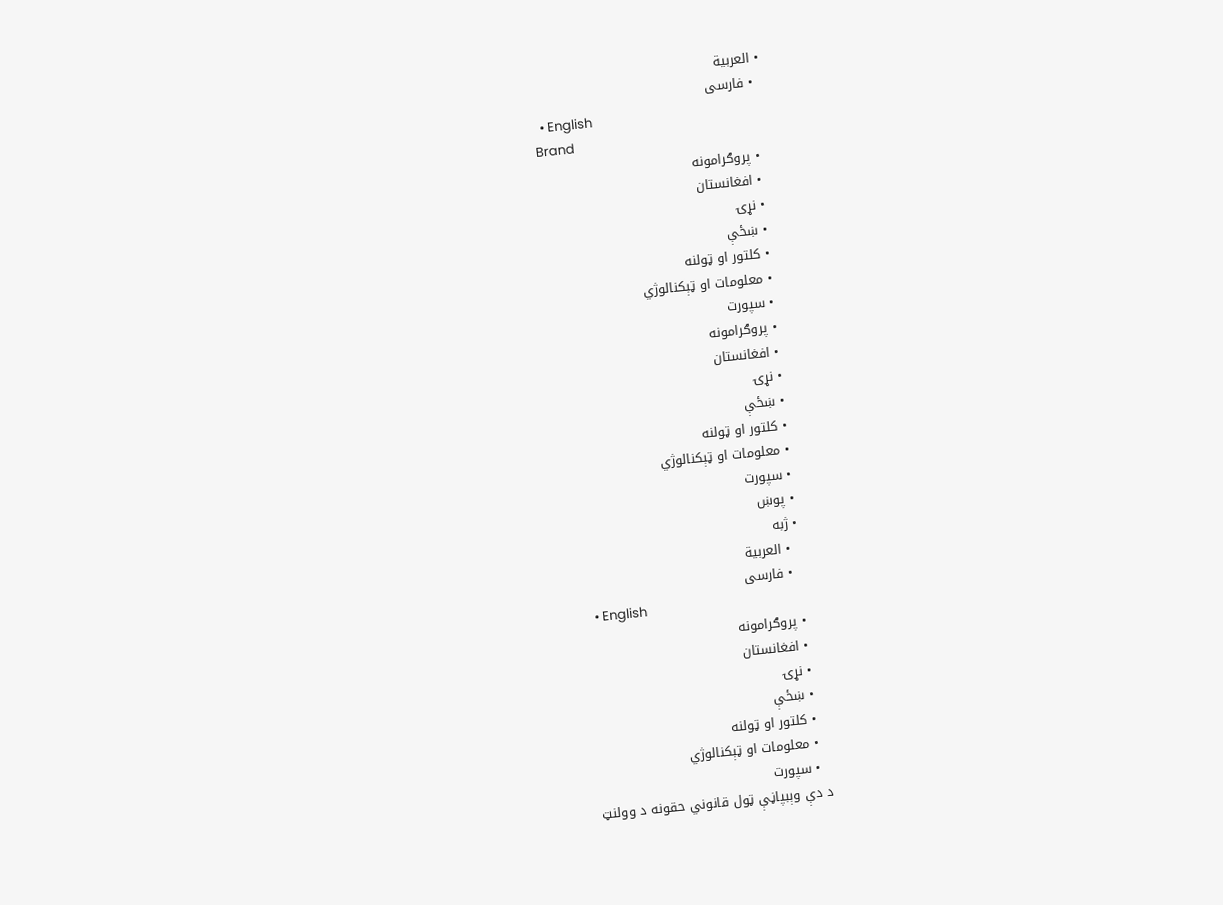• العربية
  • فارسی
  • English
Brand
  • پروګرامونه
  • افغانستان
  • نړۍ
  • ښځې
  • کلتور او ټولنه
  • معلومات او ټېکنالوژي
  • سپورت
  • پروګرامونه
  • افغانستان
  • نړۍ
  • ښځې
  • کلتور او ټولنه
  • معلومات او ټېکنالوژي
  • سپورت
  • پوښ
  • ژبه
    • العربية
    • فارسی
    • English
  • پروګرامونه
  • افغانستان
  • نړۍ
  • ښځې
  • کلتور او ټولنه
  • معلومات او ټېکنالوژي
  • سپورت
د دې وېبپاڼې ټول قانوني حقونه د وولنټ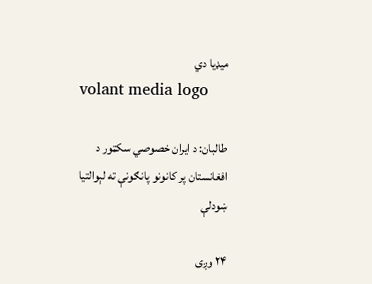میډیا دي
volant media logo

طالبان: د ایران خصوصي سکټور د افغانستان پر کانونو پانګونې ته لېوالتیا ښودلې

۲۴ وږی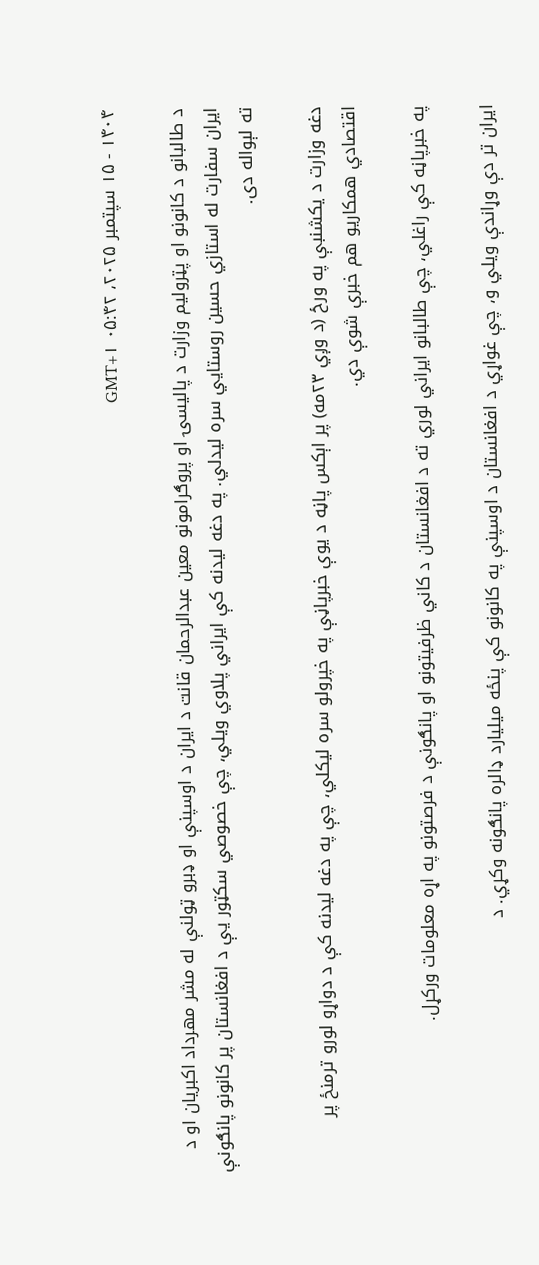۱۴۰۴ - ۱۵ سپتمبر ۲۰۲۵، ۰۵:۴۲ GMT+۱

د طالبانو د کانونو او پټرولیم وزارت د پالیسۍ او پروګرامونو معین عبدالرحمان قانت د ایران د اوسپنې او ډبرو ټولنې له مشر مهرداد اکبریان او د ایران سفارت له استازي حسین روستايي سره لیدلي. په دغه لیدنه کې ایراني پلاوي ویلي، چې خصوصي سکټور یې د افغانستان پر کانونو پانګونې ته لېواله دی.

دغه وزارت د یکشنبې په ورځ (د وږي ۲۳مه) پر اېکس پاڼه د یوې خبرپاڼې په خپرولو سره لیکلي، چې په دغه لیدنه کې د دواړو لورو ترمنځ پر اقتصادي همکاریو هم خبرې شوې دي.

په خبرپاڼه کې راغلي، چې طالبانو ایراني لوري ته د افغانستان د کاني ظرفیتونو او پانګونې د فرصتونو په اړه معلومات ورکړل.

ایران تر دې وړاندې ویلي و، چې غواړي د افغانستان د اوسپنې په کانونو کې پنځه میلیارد ډالره پانګونه وکړي. د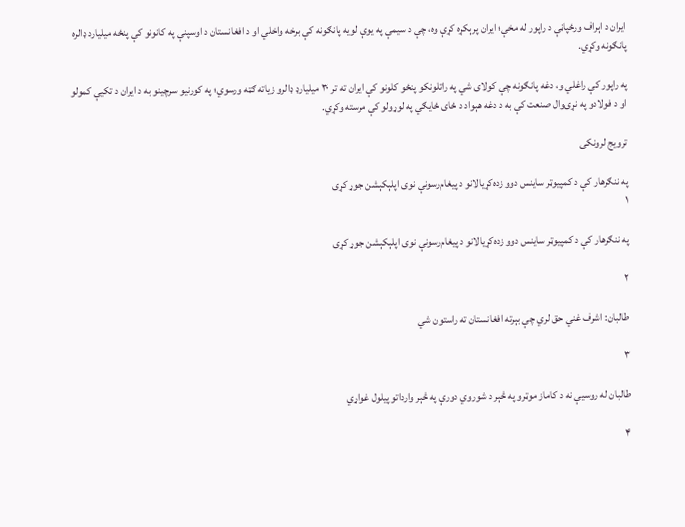ایران د اېراف ورځپاڼې د راپور له مخې؛ ایران پرېکړه کړې وه، چې د سیمې په یوې لویه پانګونه کې برخه واخلي او د افغانستان د اوسپنې په کانونو کې پنځه میلیارد ډالره پانګونه وکړي.

په راپور کې راغلي و، دغه پانګونه چې کولای شي په راتلونکو پنځو کلونو کې ایران ته تر ۳۰ میلیارډ ډالرو زیاته ګټه ورسوي؛ په کورنیو سرچینو به د ایران د تکیې کمولو او د فولادو په نړۍوال صنعت کې به د دغه هېواد د ځای ځایګي په لوړولو کې مرسته وکړي.

ترویج لرونکی

په ننګرهار کې د کمپیوټر ساینس دوو زده‌کړیالانو د پیغام‌رسونې نوی اپلېکېشن جوړ کړی
۱

په ننګرهار کې د کمپیوټر ساینس دوو زده‌کړیالانو د پیغام‌رسونې نوی اپلېکېشن جوړ کړی

۲

طالبان: اشرف غني حق لري چې بېرته افغانستان ته راستون شي

۳

طالبان له روسیې نه د کاماز موټرو په څېر د شوروي دورې په څېر وارداتو پیلول غواړي

۴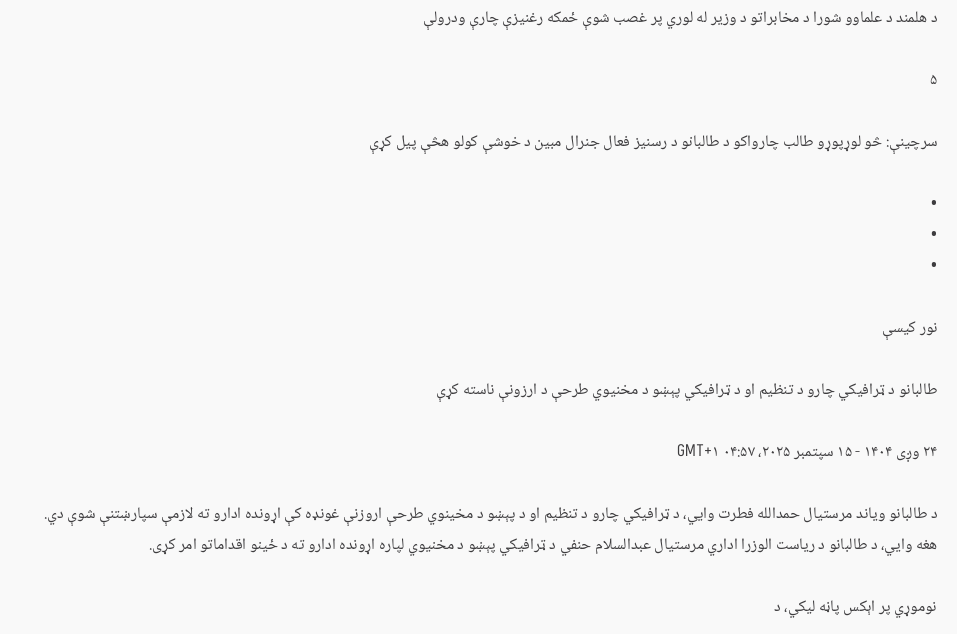د هلمند د علماوو شورا د مخابراتو د وزیر له لوري پر غصب شوې ځمکه رغنیزې چارې ودرولې

۵

سرچینې: څو لوړپوړو طالب چارواکو د طالبانو د رسنیز فعال جنرال مبین د خوشې کولو هڅې پیل کړې

•
•
•

نور کیسې

طالبانو د ټرافیکي چارو د تنظیم او د ټرافیکي پېښو د مخنیوي طرحې د ارزونې ناسته کړې

۲۴ وږی ۱۴۰۴ - ۱۵ سپتمبر ۲۰۲۵، ۰۴:۵۷ GMT+۱

د طالبانو ویاند مرستیال حمدالله فطرت وايي، د ټرافیکي چارو د تنظیم او د پېښو د مخینوي طرحې اروزنې غونډه کې اړونده ادارو ته لازمې سپارښتنې شوې دي. هغه وایي، د طالبانو د ریاست الوزرا اداري مرستیال عبدالسلام حنفي د ټرافیکي پېښو د مخنیوي لپاره اړونده ادارو ته د ځینو اقداماتو امر کړی.

نوموړي پر اېکس پاڼه لیکي، د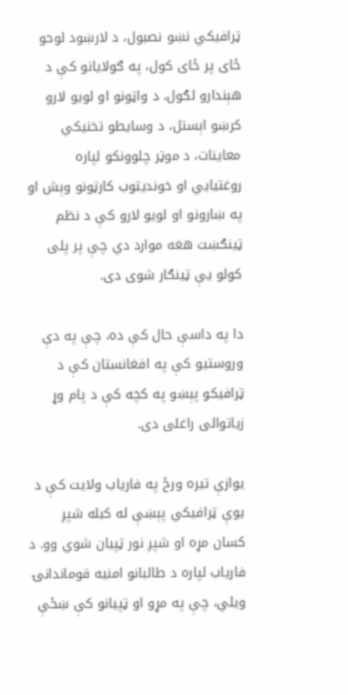ټرافیکي نښو نصبول، د لارښود لوحو ځای پر ځای کول، په ګولایانو کې د هېندارو لګول، د واټونو او لویو لارو کرښو اېستل، د وسایطو تخنیکي معاینات، د موټر چلوونکو لپاره روغتیایي او خوندیتوب کارټونو وېش او په ښارونو او لویو لارو کې د نظم ټینګښت هغه موارد دي چې پر پلی کولو یې ټینګار شوی دی.

دا په داسې حال کې ده، چې په دې وروستیو کې په افغانستان کې د ټرافیکو پېښو په کچه کې د پام وړ زیاتوالی راغلی دی.

یوازې تیره ورځ په فاریاب ولایت کې د یوې ټرافیکي پېښې له کبله شپږ کسان مړه او شپږ نور ټپیان شوي وو. د فاریاب لپاره د طالبانو امنیه قوماندانۍ ویلي، چې په مړو او ټپیانو کې ښځې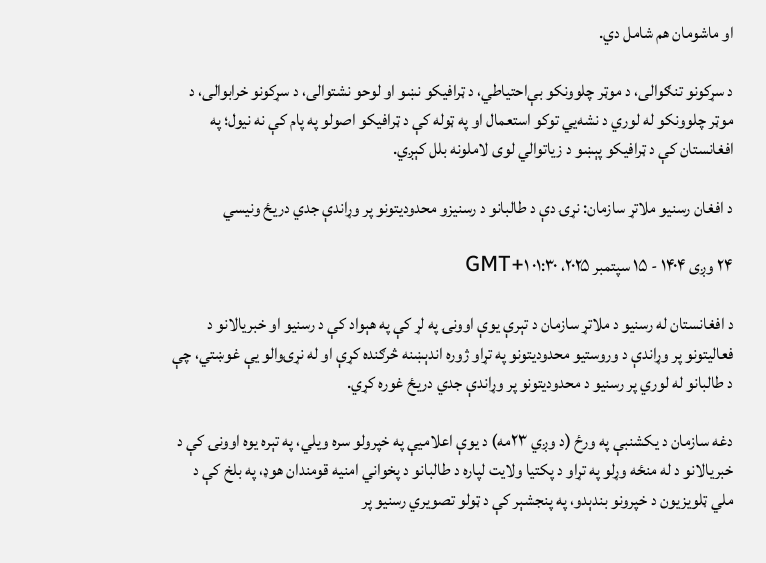او ماشومان هم شامل دي.

د سړکونو تنګوالی، د موټر چلوونکو بې‌احتیاطي، د ټرافیکو نښو او لوحو نشتوالی، د سړکونو خرابوالی، د موټر چلوونکو له لوري د نشه‌يي توکو استعمال او په ټوله کې د ټرافیکو اصولو په پام کې نه نیول؛ په افغانستان کې د ټرافیکو پېښو د زیاتوالي لوی لاملونه بلل کېږي.

د افغان رسنیو ملاتړ سازمان: نړۍ دې د طالبانو د رسنیزو محدودیتونو پر وړاندې جدي دریځ ونیسي

۲۴ وږی ۱۴۰۴ - ۱۵ سپتمبر ۲۰۲۵، ۰۱:۳۰ GMT+۱

د افغانستان له رسنیو د ملاتړ سازمان د تېرې یوې اوونۍ په لړ کې په هېواد کې د رسنیو او خبریالانو د فعالیتونو پر وړاندې د وروستیو محدودیتونو په تړاو ژوره اندېښنه څرګنده کړې او له نړۍوالو یې غوښتي، چې د طالبانو له لوري پر رسنیو د محدودیتونو پر وړاندې جدي دریځ غوره کړي.

دغه سازمان د یکشنبې په ورځ (د وږي ۲۳مه) د یوې اعلامیې په خپرولو سره ویلي، په تېره یوه اوونۍ کې د خبریالانو د له منځه وړلو په تړاو د پکتیا ولایت لپاره د طالبانو د پخواني امنیه قومندان هوډ، په بلخ کې د ملي ټلویزیون د خپرونو بندېدو، په پنجشېر کې د ټولو تصویري رسنیو پر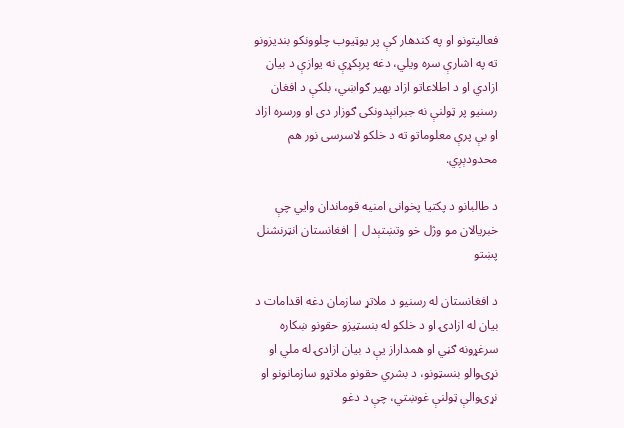فعالیتونو او په کندهار کې پر یوټیوب چلوونکو بندیزونو ته په اشارې سره ویلي، دغه پرېکړې نه یوازې د بیان ازادي او د اطلاعاتو ازاد بهیر ګواښي، بلکې د افغان رسنیو پر ټولنې نه جبرانېدونکی ګوزار دی او ورسره ازاد او بې پرې معلوماتو ته د خلکو لاسرسی نور هم محدودېږي.

د طالبانو د پکتیا پخوانی امنیه قوماندان وايي چې خبریالان مو وژل خو وتښتېدل | افغانستان انټرنشنل پښتو

د افغانستان له رسنیو د ملاتړ سازمان دغه اقدامات د بیان له ازادۍ او د خلکو له بنسټیزو حقونو ښکاره سرغړونه ګڼي او همداراز یې د بیان ازادۍ له ملي او نړۍوالو بنسټونو، د بشري حقونو ملاتړو سازمانونو او نړۍوالې ټولنې غوښتي، چې د دغو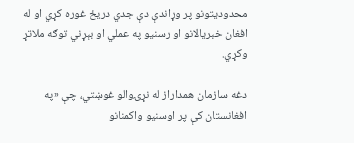محدودیتونو پر وړاندې دې جدي دریځ غوره کړي او له افغان خبریالانو او رسنیو په عملي او بېړني توګه ملاتړ وکړي.

دغه سازمان همداراز له نړۍوالو غوښتي، چې «په افغانستان کې پر اوسنیو واکمنانو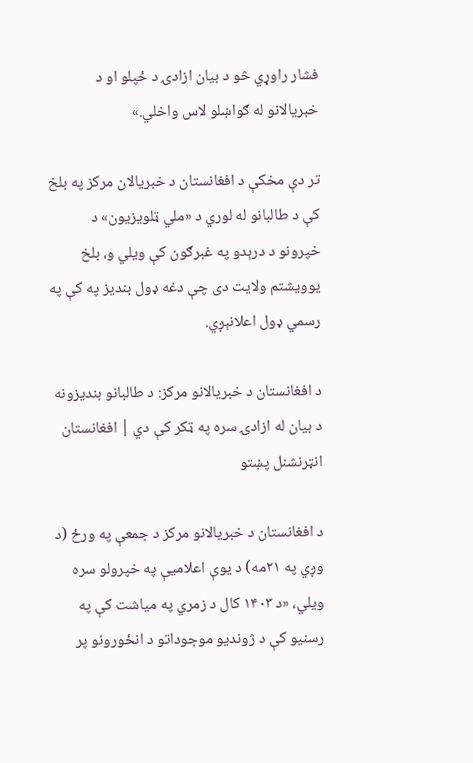فشار راوړي څو د بیان ازادۍ د ځپلو او د خبریالانو له ګواښلو لاس واخلي.»

تر دې مخکې د افغانستان د خبریالان مرکز په بلخ کې د طالبانو له لوري د «ملي ټلویزیون» د خپرونو د درېدو په غبرګون کې ویلي و، بلخ یوویشتم ولایت دی چې دغه ډول بندیز په کې په رسمي ډول اعلانېږي.

د افغانستان د خبریالانو مرکز: د طالبانو بندیزونه د بیان له ازادۍ سره په ټکر کې دي | افغانستان انټرنشنل پښتو

د افغانستان د خبریالانو مرکز د جمعې په ورځ (د وږي په ۲۱مه) د یوې اعلامیې په خپرولو سره ویلي، «د ۱۴۰۳ کال د زمري په میاشت کې په رسنیو کې د ژوندیو موجوداتو د انځورونو پر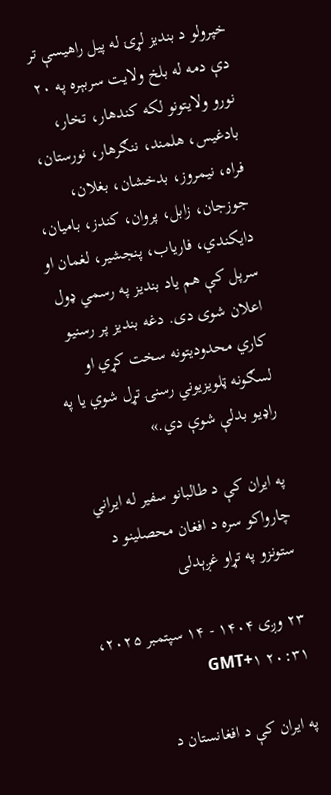خپرولو د بندیز لړۍ له پیل راهیسې تر دې دمه له بلخ ولایت سربېره په ۲۰ نورو ولایتونو لکه کندهار، تخار، بادغیس، هلمند، ننګرهار، نورستان، فراه، نیمروز، بدخشان، بغلان، جوزجان، زابل، پروان، کندز، بامیان، دایکندي، فاریاب، پنجشیر، لغمان او سرپل کې هم یاد بندیز په رسمي ډول اعلان شوی دی. دغه بندیز پر رسنیو کاري محدودیتونه سخت کړي او لسګونه ټلویزیوني رسنۍ تړل شوي یا په راډيو بدلې شوې دي.»

په ایران کې د طالبانو سفیر له ایراني چارواکو سره د افغان محصلینو د ستونزو په تړاو غږېدلی

۲۳ وږی ۱۴۰۴ - ۱۴ سپتمبر ۲۰۲۵، ۲۰:۳۱ GMT+۱

په ایران کې د افغانستان د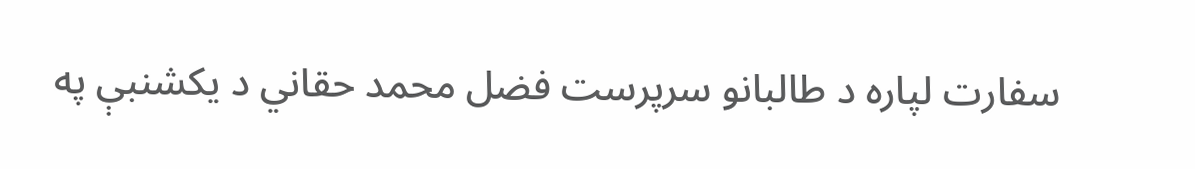سفارت لپاره د طالبانو سرپرست فضل محمد حقاني د یکشنبې په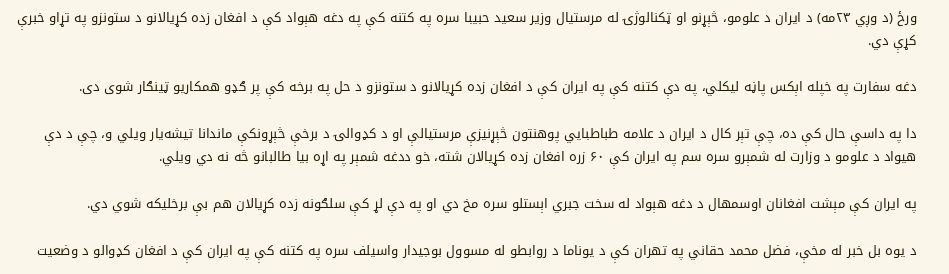ورځ (د وږي ۲۳مه) د ایران د علومو، څېړنو او ټکنالوژۍ له مرستیال وزیر سعید حبیبا سره په کتنه کې په دغه هېواد کې د افغان زده کړیالانو د ستونزو په تړاو خبرې کړې دي.

دغه سفارت په خپله اېکس پاڼه لیکلي، په دې کتنه کې په ایران کې د افغان زده کړیالانو د ستونزو د حل په برخه کې پر ګډو همکاریو ټينګار شوی دی.

دا په داسې حال کې ده، چې تېر کال د ایران د علامه طباطبایي پوهنتون څېړنیزې مرستیالې او د کډوالۍ د برخې څېړونکې ماندانا تیشه‌یار ويلي و، چې د دې هیواد د علومو د وزارت له شمېرو سره سم په ایران کې ۶۰ زره افغان زده کړیالان شته، خو ددغه شمېر په اړه بیا طالبانو څه نه دي ویلي.

په ایران کې مېشت افغانان اوسمهال د دغه هېواد له سخت جبري اېستلو سره مخ دي او په دې لړ کې سلګونه زده کړیالان هم بې برخلیکه شوي دي.

د یوه بل خبر له مخې، فضل محمد حقاني په تهران کې د یوناما د روابطو له مسوول بوجیدار واسیلف سره په کتنه کې په ایران کې د افغان کډوالو د وضعیت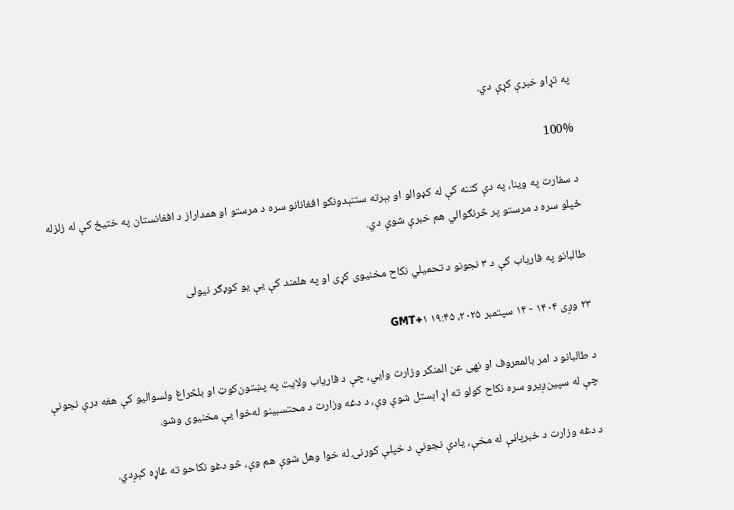په تړاو خبرې کړې دي.

100%

د سفارت په وینا، په دې کتنه کې له کډوالو او بېرته ستنېدونکو افغانانو سره د مرستو او همداراز د افغانستان په ختیځ کې له زلزله ځپلو سره د مرستو پر څرنګوالي هم خبرې شوې دي.

طالبانو په فاریاب کې د ۳ نجونو د تحمیلي نکاح مخنیوی کړی او په هلمند کې یې یو کوډګر نیولی

۲۳ وږی ۱۴۰۴ - ۱۴ سپتمبر ۲۰۲۵، ۱۹:۴۵ GMT+۱

د طالبانو د امر بالمعروف او نهی عن المنکر وزارت وايي، چې د فاریاب ولایت په پښتون‌کوټ او بلڅراغ ولسوالیو کې هغه درې نجونې چې له سپین‌ږیرو سره نکاح کولو ته اړ اېستل شوې وې، د دغه وزارت د محتسبینو له‌خوا یې مخنیوی وشو.

د دغه وزارت د خبرپاڼې له مخې، یادې نجونې د خپلې کورنۍ له خوا وهل شوې هم وې، څو دغو نکاحو ته غاړه کېږدي.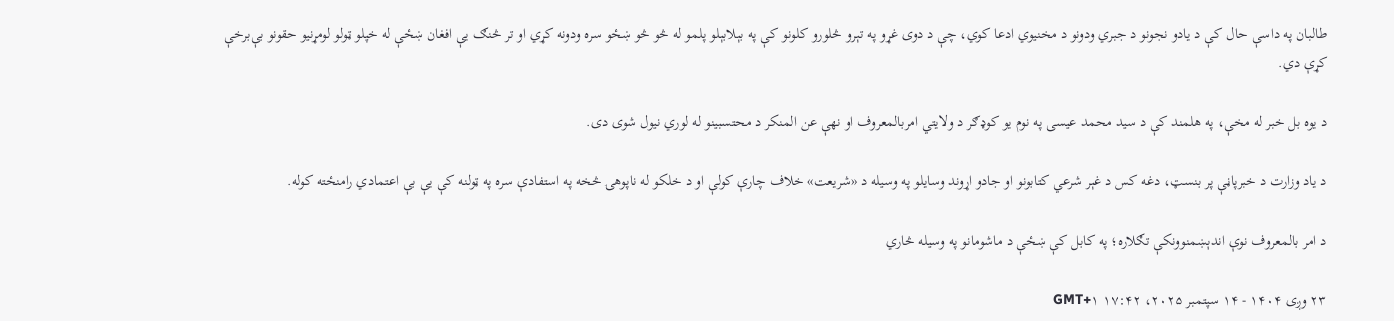طالبان په داسې حال کې د یادو نجونو د جبري ودونو د مخنیوي ادعا کوي، چې د دوی غړو په تېرو څلورو کلونو کې په بېلابېلو پلمو له څو څو ښځو سره ودونه کړي او تر څنګ یې افغان ښځې له خپلو ټولو لومړنیو حقونو بې‌برخې کړې دي.

د یوه بل خبر له مخې، په هلمند کې د سید محمد عیسی په نوم یو کوډګر د ولایتي امربالمعروف او نهې عن المنکر د محتسبینو له لوري نیول شوی دی.

د یاد وزارت د خبرپاڼې پر بنسټ، دغه کس د غېر شرعي کتابونو او جادو اړوند وسایلو په وسیله د «شریعت» خلاف چارې کولې او د خلکو له ناپوهۍ څخه په استفادې سره په ټولنه کې یې بې اعتمادي رامنځته کوله.

د امر بالمعروف نوې اندېښمنوونکې تګلاره؛ په کابل کې ښځې د ماشومانو په وسیله څاري

۲۳ وږی ۱۴۰۴ - ۱۴ سپتمبر ۲۰۲۵، ۱۷:۴۲ GMT+۱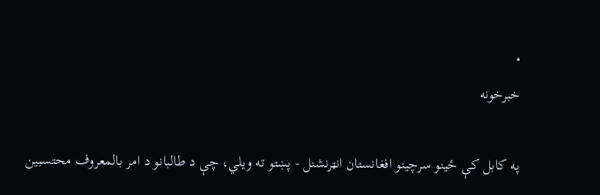•
خبرخونه

په کابل کې ځینو سرچینو افغانستان انټرنشنل - پښتو ته ویلي، چې د طالبانو د امر بالمعروف محتسبین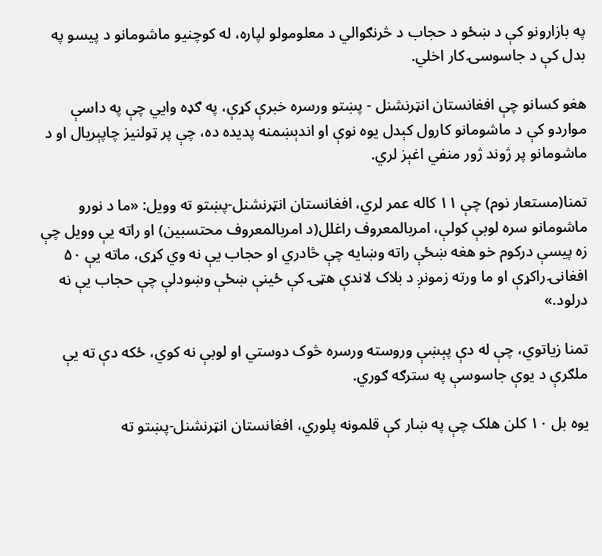په بازارونو کې د ښځو د حجاب د څرنګوالي د معلومولو لپاره، له کوچنیو ماشومانو د پیسو په بدل کې د جاسوسۍ کار اخلي.

هغو کسانو چې افغانستان انټرنشنل - پښتو ورسره خبرې کړې، په ګډه وایي چې په داسې مواردو کې د ماشومانو کارول کېدل یوه نوې او اندېښمنه پدیده ده، چې پر ټولنیز چاپېریال او د ماشومانو پر ژوند ژور منفي اغېز لري.

تمنا(مستعار نوم) چې ۱۱ کاله عمر لري، افغانستان انټرنشنل-پښتو ته وویل: «ما د نورو ماشومانو سره لوبې کولې، امربالمعروف راغلل(د امربالمعروف محتسبین) او راته یې وویل چې زه پیسې درکوم خو هغه ښځې راته وښایه چې څادري او حجاب یې نه وي کړی، ماته یې ۵۰ افغانۍ راکړې او ما ورته زمونږ د بلاک لاندې هټۍ کې ځینې ښځې وښودلې چې حجاب یې نه درلود.»

تمنا زیاتوي، چې له دې پېښې وروسته ورسره څوک دوستي او لوبې نه کوي، ځکه دې ته یې ملګرې د یوې جاسوسې په سترګه ګوري.

یوه بل ۱۰ کلن هلک چې په ښار کې قلمونه پلوري، افغانستان انټرنشنل-پښتو ته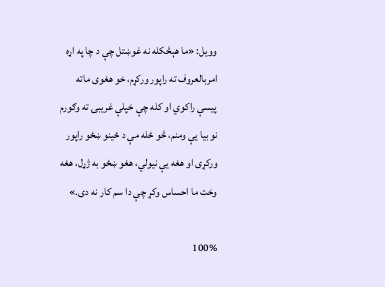وویل: «ما هېڅکله نه غوښتل چې د چا په اړه امربالعروف ته راپور ورکړم، خو هغوی ماته پیسې راکوي او کله چې خپلې غریبۍ ته وګورم نو بیا یې ومنم، څو ځله مې د ځینو ښځو راپور ورکړی او هغه یې نیولي، هغو ښځو به ژړل، هغه وخت ما احساس وکړ چې دا سم کار نه دی.»

100%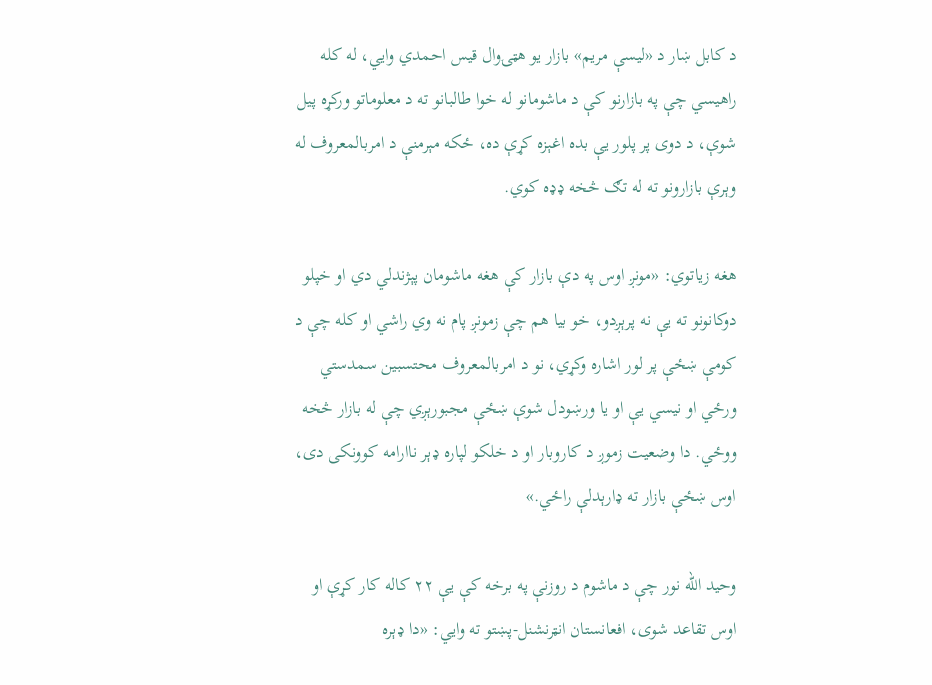د کابل ښار د «لیسې مریم» بازار یو هټۍوال قیس احمدي وایي، له کله راهیسي چې په بازارنو کې د ماشومانو له خوا طالبانو ته د معلوماتو ورکړه پیل شوې، د دوی پر پلور یې بده اغېزه کړې ده، ځکه مېرمنې د امربالمعروف له وېرې بازارونو ته له تګ څخه ډډه کوي.

هغه زیاتوي: «مونږ اوس په دې بازار کې هغه ماشومان پېژندلي دي او خپلو دوکانونو ته یې نه پرېږدو، خو بیا هم چې زمونږ پام نه وي راشي او کله چې د کومې ښځې پر لور اشاره وکړي، نو د امربالمعروف محتسبین سمدستي ورځي او نیسي یې او یا ورښودل شوې ښځې مجبورېږي چې له بازار څخه ووځي. دا وضعیت زموږ د کاروبار او د خلکو لپاره ډېر ناارامه کوونکی دی، اوس ښځې بازار ته ډارېدلې راځي.»

وحید الله نور چې د ماشوم د روزنې په برخه کې یې ۲۲ کاله کار کړې او اوس تقاعد شوی، افعانستان انټرنشنل-پښتو ته وایي: «دا ډېره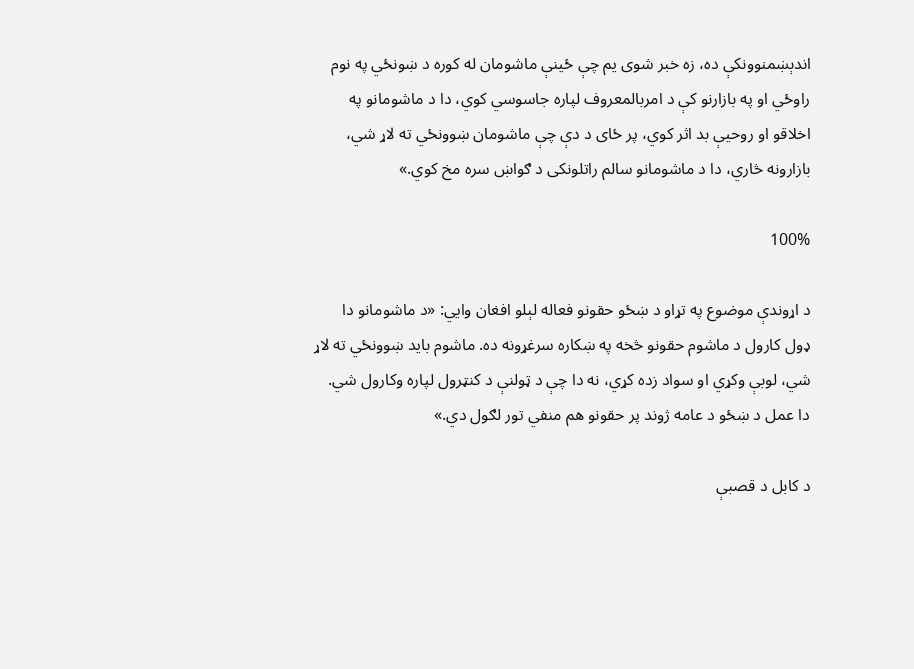اندېښمنوونکې ده، زه خبر شوی یم چې ځینې ماشومان له کوره د ښونځي په نوم راوځي او په بازارنو کې د امربالمعروف لپاره جاسوسي کوي، دا د ماشومانو په اخلاقو او روحیې بد اثر کوي، پر ځای د دې چې ماشومان ښوونځي ته لاړ شي، بازارونه څاري، دا د ماشومانو سالم راتلونکی د ګواښ سره مخ کوي.»

100%

د اړوندې موضوع په تړاو د ښځو حقونو فعاله لېلو افغان وایي: «د ماشومانو دا ډول کارول د ماشوم حقونو څخه په ښکاره سرغړونه ده. ماشوم باید ښوونځي ته لاړ شي، لوبې وکړي او سواد زده کړي، نه دا چې د ټولنې د کنټرول لپاره وکارول شي. دا عمل د ښځو د عامه ژوند پر حقونو هم منفي تور لګول دي.»

د کابل د قصبې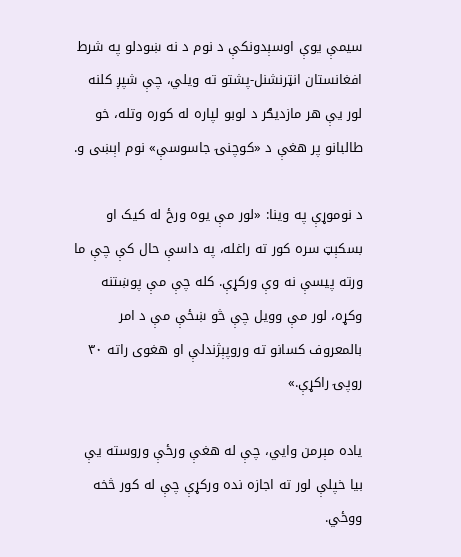سیمې یوې اوسېدونکې د نوم د نه ښودلو په شرط افغانستان انټرنشنل-پشتو ته ویلي، چې شپږ کلنه لور یې هر مازدیګر د لوبو لپاره له کوره وتله، خو طالبانو پر هغې د «کوچنۍ جاسوسې» نوم اېښی و.

د نوموړې په وینا: «لور مې یوه ورځ له کیک او بسکېټ سره کور ته راغله، په داسې حال کې چې ما ورته پیسې نه وې ورکړې. کله چې مې پوښتنه وکړه، لور مې وویل چې څو ښځې مې د امر بالمعروف کسانو ته وروپېژندلې او هغوی راته ۳۰ روپۍ راکړې.»

یاده مېرمن وایي، چې له هغې ورځې وروسته یې بیا خپلې لور ته اجازه نده ورکړې چې له کور څخه ووځي.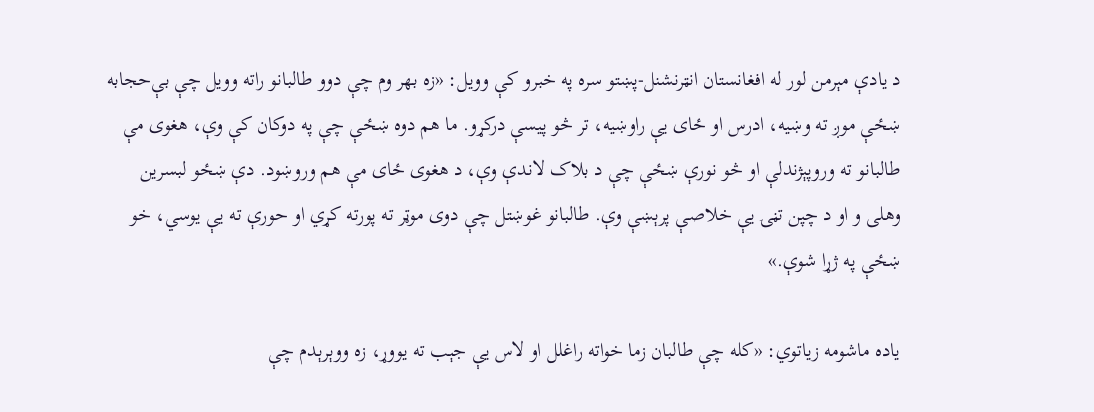د یادې مېرمن لور له افغانستان انټرنشنل-پښتو سره په خبرو کې وویل: «زه بهر وم چې دوو طالبانو راته وویل چې بې‌حجابه ښځې موږ ته وښیه، ادرس او ځای یې راوښیه، تر څو پیسې درکړو. ما هم دوه ښځې چې په دوکان کې وې، هغوی مې طالبانو ته وروپېژندلې او څو نورې ښځې چې د بلاک لاندې وې، د هغوی ځای مې هم وروښود. دې ښځو لبسرین وهلی و او د چپن تڼۍ یې خلاصې پرېښې وې. طالبانو غوښتل چې دوی موټر ته پورته کړي او حورې ته یې یوسي، خو ښځې په ژړا شوې.»

یاده ماشومه زیاتوي: «کله چې طالبان زما خواته راغلل او لاس یې جېب ته یووړ، زه ووېرېدم چې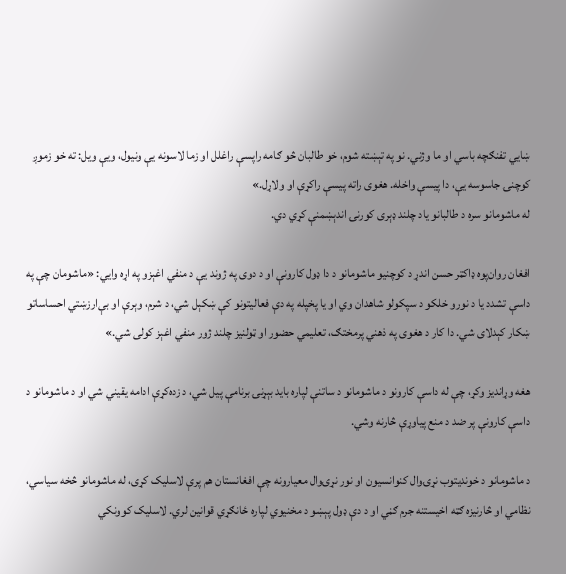ښايي تفنګچه باسي او ما وژني. نو په تېښته شوم، خو طالبان څو ګامه راپسې راغلل او زما لاسونه یې ونیول، ویې ویل: ته خو زموږ کوچنۍ جاسوسه یې، دا پیسې واخله. هغوی راته پیسې راکړې او ولاړل.»
له ماشومانو سره د طالبانو یاد چلند ډېری کورنۍ اندېښمنې کړي دي.

افغان روان‌پوه ډاکټر حسن اندړ د کوچنیو ماشومانو د دا ډول کارونې او د دوی په ژوند یې د منفي اغېزو په اړه وایي: «ماشومان چې په داسې تشدد یا د نورو خلکو د سپکولو شاهدان وي او یا پخپله په دې فعالیتونو کې ښکېل شي، د شرم، وېرې او بې‌ارزښتي احساساتو ښکار کېدلای شي. دا کار د هغوی په ذهني پرمختګ، تعلیمي حضور او ټولنیز چلند ژور منفي اغېز کولی شي.»

هغه وړاندیز وکړ، چې له داسې کارونو د ماشومانو د ساتنې لپاره باید بېړنۍ برنامې پیل شي، د زده‌کړې ادامه یقیني شي او د ماشومانو د داسې کارونې پر ضد د منع پیاوړې څارنه وشي.

د ماشومانو د خوندیتوب نړۍوال کنوانسیون او نور نړۍوال معیارونه چې افغانستان هم پرې لاسلیک کړی، له ماشومانو څخه سیاسي، نظامي او څارنیزه ګټه اخیستنه جرم ګڼي او د دې ډول پېښو د مخنیوي لپاره ځانګړي قوانین لري. لاسلیک کوونکي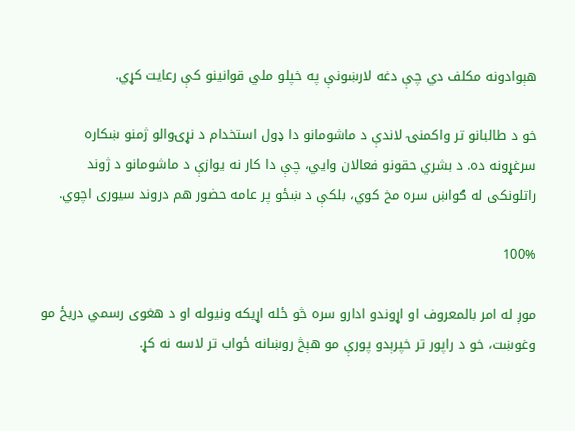هېوادونه مکلف دي چې دغه لارښونې په خپلو ملي قوانینو کې رعایت کړي.

خو د طالبانو تر واکمنۍ لاندې د ماشومانو دا ډول استخدام د نړۍوالو ژمنو ښکاره سرغړونه ده. د بشري حقونو فعالان وایي، چې دا کار نه یوازې د ماشومانو د ژوند راتلونکی له ګواښ سره مخ کوي، بلکې د ښځو پر عامه حضور هم دروند سیوری اچوي.

100%

موږ له امر بالمعروف او اړوندو ادارو سره څو ځله اړیکه ونیوله او د هغوی رسمي دریځ مو وغوښت، خو د راپور تر خپرېدو پورې مو هېڅ روښانه ځواب تر لاسه نه کړ.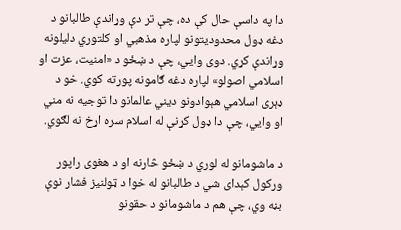دا په داسې حال کې ده، چې تر دې وړاندې طالبانو د دغه ډول محدودیتونو لپاره مذهبي او کلتوري دلیلونه وړاندې کړي. دوی وايي، چې د ښځو د «امنیت، عزت او اسلامي اصولو» لپاره دغه ګامونه پورته کوي. خو د ډېری اسلامي هېوادونو دیني عالمانو دا توجیه نه مني او وایي، چې دا ډول کړنې له اسلام سره اړخ نه لګوي.

د ماشومانو له لوري د ښځو څارنه او د هغوی راپور ورکول کېدای شي د طالبانو له خوا د ټولنیز فشار نوې بڼه وي، چې هم د ماشومانو د حقونو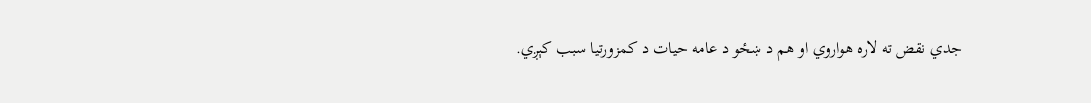جدي نقض ته لاره هواروي او هم د ښځو د عامه حیات د کمزورتیا سبب کېږي.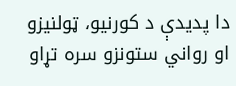دا پدیدې د کورنیو، ټولنیزو او رواني ستونزو سره تړاو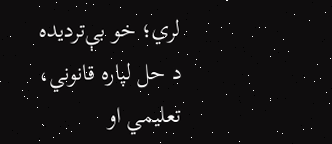لري؛ خو بې‌تردیده د حل لپاره قانوني، تعلیمي او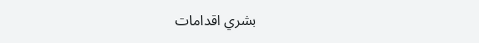بشري اقدامات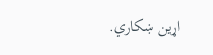اړین ښکاري.